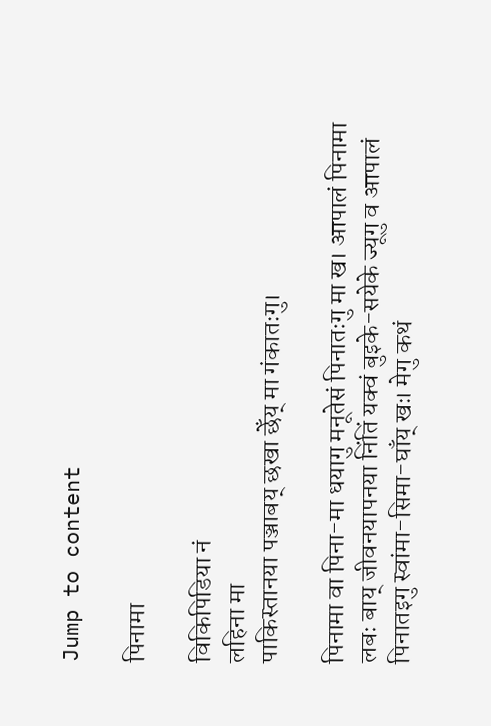Jump to content

पिनामा

विकिपिडिया नं
लहिना मा
पाकिस्तानया पञ्जाबय् छखा छेँय् मा गंकातःगु।

पिनामा वा पिना-मा धयागु मनूतेसं पिनातःगु मा ख। आपालं पिनामा लबः बाय् जीवनयापनया निंतिं यक्वं बुइके-सयेके ज्यूगु व आपालं पिनातइगु स्वांमा-सिमा-घाँय् खः। मेगु कथं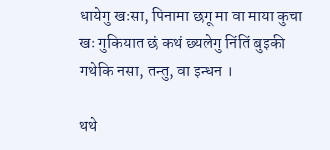धायेगु खःसा, पिनामा छगू मा वा माया कुचा खः गुकियात छं कथं छ्यलेगु निंतिं बुइकी गथेकि नसा, तन्तु, वा इन्धन ।

थथे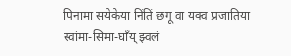पिनामा सयेकेया निंतिं छगू वा यक्व प्रजातिया स्वांमा-सिमा-घाँय् झ्वलं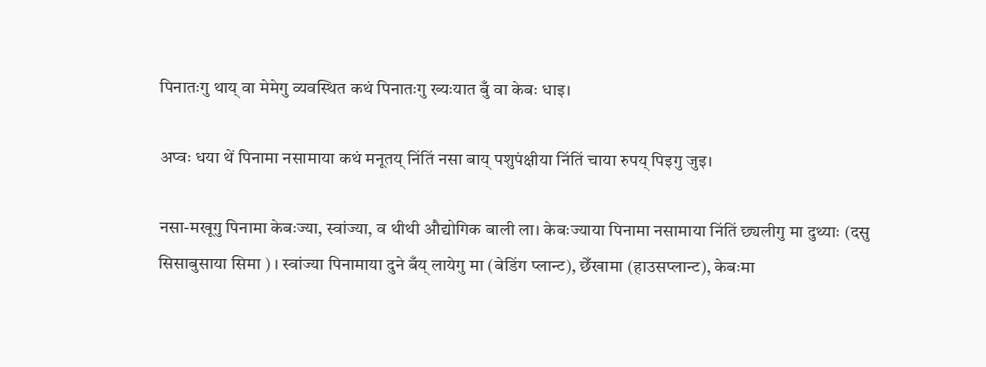पिनातःगु थाय् वा मेमेगु व्यवस्थित कथं पिनातःगु ख्यःयात बुँ वा केबः धाइ।

अप्वः धया थें पिनामा नसामाया कथं मनूतय् निंतिं नसा बाय् पशुपंक्षीया निंतिं चाया रुपय् पिइगु जुइ।

नसा-मखूगु पिनामा केबःज्या, स्वांज्या, व थीथी औद्योगिक बाली ला। केबःज्याया पिनामा नसामाया निंतिं छ्यलीगु मा दुथ्याः (दसु सिसाबुसाया सिमा ) । स्वांज्या पिनामाया दुने बँय् लायेगु मा (बेडिंग प्लान्ट), छेँखामा (हाउसप्लान्ट), केबःमा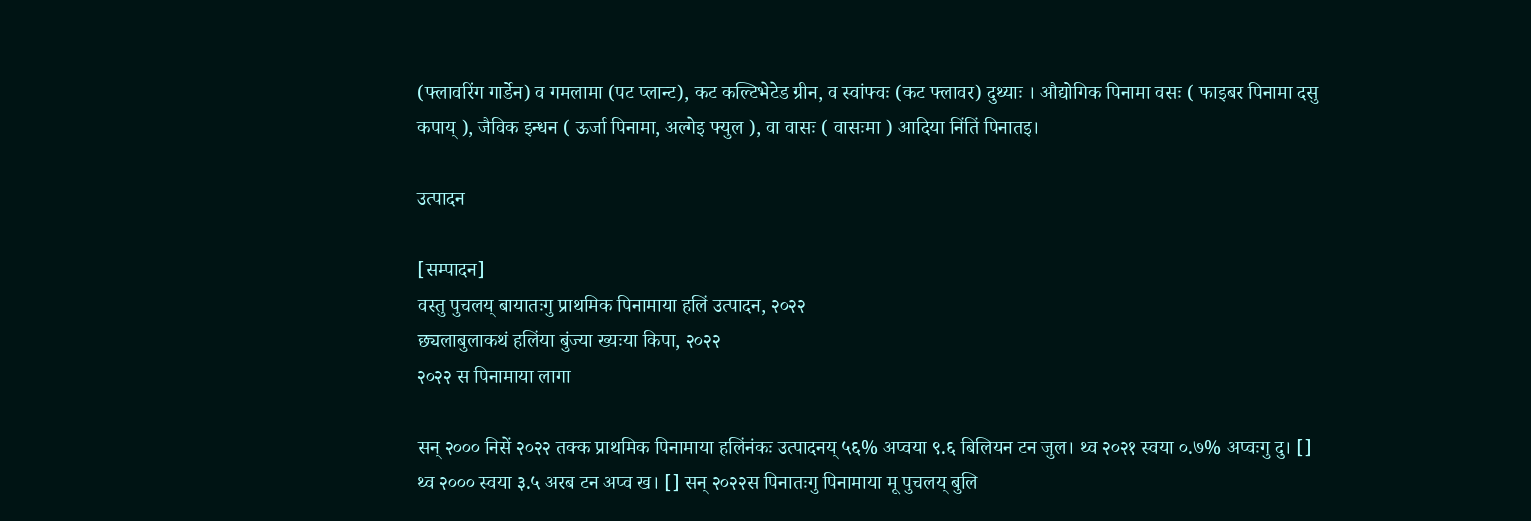(फ्लावरिंग गार्डेन) व गमलामा (पट प्लान्ट), कट कल्टिभेटेड ग्रीन, व स्वांफ्वः (कट फ्लावर) दुथ्याः । औद्योगिक पिनामा वसः ( फाइबर पिनामा दसु कपाय् ), जैविक इन्धन ( ऊर्जा पिनामा, अल्गेइ फ्युल ), वा वासः ( वासःमा ) आदिया निंतिं पिनातइ।

उत्पादन

[सम्पादन]
वस्तु पुचलय् बायातःगु प्राथमिक पिनामाया हलिं उत्पादन, २०२२
छ्यलाबुलाकथं हलिंया बुंज्या ख्यःया किपा, २०२२
२०२२ स पिनामाया लागा

सन् २००० निसें २०२२ तक्क प्राथमिक पिनामाया हलिंनंकः उत्पादनय् ५६% अप्वया ९.६ बिलियन टन जुल। थ्व २०२१ स्वया ०.७% अप्वःगु दु। [] थ्व २००० स्वया ३.५ अरब टन अप्व ख। [] सन् २०२२स पिनातःगु पिनामाया मू पुचलय् बुलि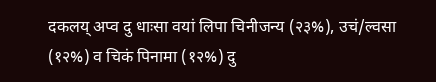दकलय् अप्व दु धाःसा वयां लिपा चिनीजन्य (२३%), उचं/ल्वसा (१२%) व चिकं पिनामा (१२%) दु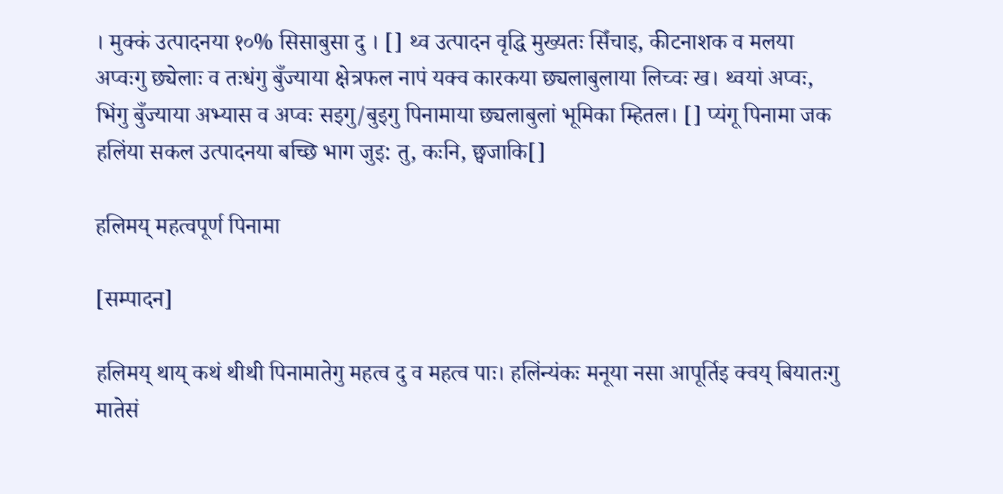। मुक्कं उत्पादनया १०% सिसाबुसा दु । [] थ्व उत्पादन वृद्धि मुख्यतः सिँचाइ, कीटनाशक व मलया अप्वःगु छ्येलाः व तःधंगु बुँज्याया क्षेत्रफल नापं यक्व कारकया छ्यलाबुलाया लिच्वः ख। थ्वयां अप्वः, भिंगु बुँज्याया अभ्यास व अप्वः सइगु/बुइगु पिनामाया छ्यलाबुलां भूमिका म्हितल। [] प्यंगू पिनामा जक हलिंया सकल उत्पादनया बच्छि भाग जुइ: तु, कःनि, छ्वजाकि[]

हलिमय् महत्वपूर्ण पिनामा

[सम्पादन]

हलिमय् थाय् कथं थीथी पिनामातेगु महत्व दु व महत्व पाः। हलिंन्यंकः मनूया नसा आपूर्तिइ क्वय् बियातःगु मातेसं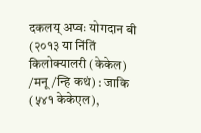दकलय् अप्वः योगदान बी (२०१३ या निंतिं किलोक्यालरी (केकेल) /मनू/न्हि कथं) : जाकि (५४१ केकेएल),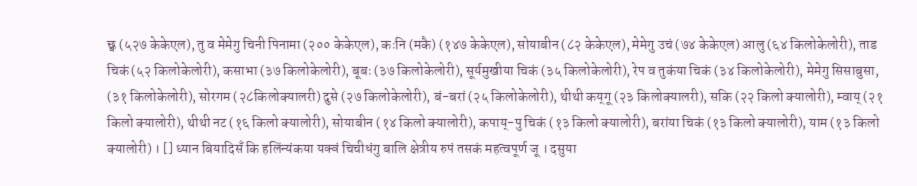छ्व (५२७ केकेएल), तु व मेमेगु चिनी पिनामा (२०० केकेएल), कःनि (मकै) (१४७ केकेएल), सोयाबीन (८२ केकेएल), मेमेगु उचं (७४ केकेएल) आलु (६४ किलोकेलोरी), ताड चिकं (५२ किलोकेलोरी), कसाभा (३७ किलोकेलोरी), बूबः (३७ किलोकेलोरी), सूर्यमुखीया चिकं (३५ किलोकेलोरी), रेप व तुकंया चिकं (३४ किलोकेलोरी), मेमेगु सिसाबुसा, (३१ किलोकेलोरी), सोरगम (२८किलोक्यालरी) दुसे (२७ किलोकेलोरी), बं-बरां (२५ किलोकेलोरी), थीथी कय्‌गू (२३ किलोक्यालरी), सकि (२२ किलो क्यालोरी), म्वाय् (२१ किलो क्यालोरी), थीथी नट (१६ किलो क्यालोरी), सोयाबीन (१४ किलो क्यालोरी), कपाय्-पु चिकं (१३ किलो क्यालोरी), बरांया चिकं (१३ किलो क्यालोरी), याम (१३ किलो क्यालोरी) । [] ध्यान बियादिसँ कि हलिंन्यंकया यक्वं चिचीधंगु बालि क्षेत्रीय रुपं तसकं महत्वपूर्ण जू । दसुया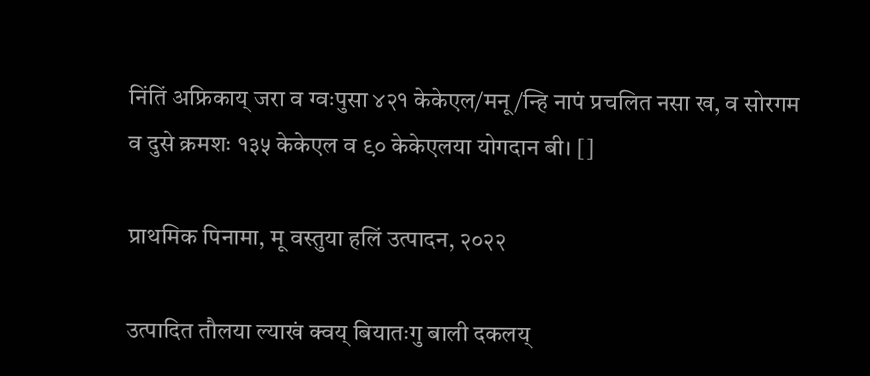निंतिं अफ्रिकाय् जरा व ग्वःपुसा ४२१ केकेएल/मनू/न्हि नापं प्रचलित नसा ख, व सोरगम व दुसे क्रमशः १३५ केकेएल व ९० केकेएलया योगदान बी। []

प्राथमिक पिनामा, मू वस्तुया हलिं उत्पादन, २०२२

उत्पादित तौलया ल्याखं क्वय् बियातःगु बाली दकलय्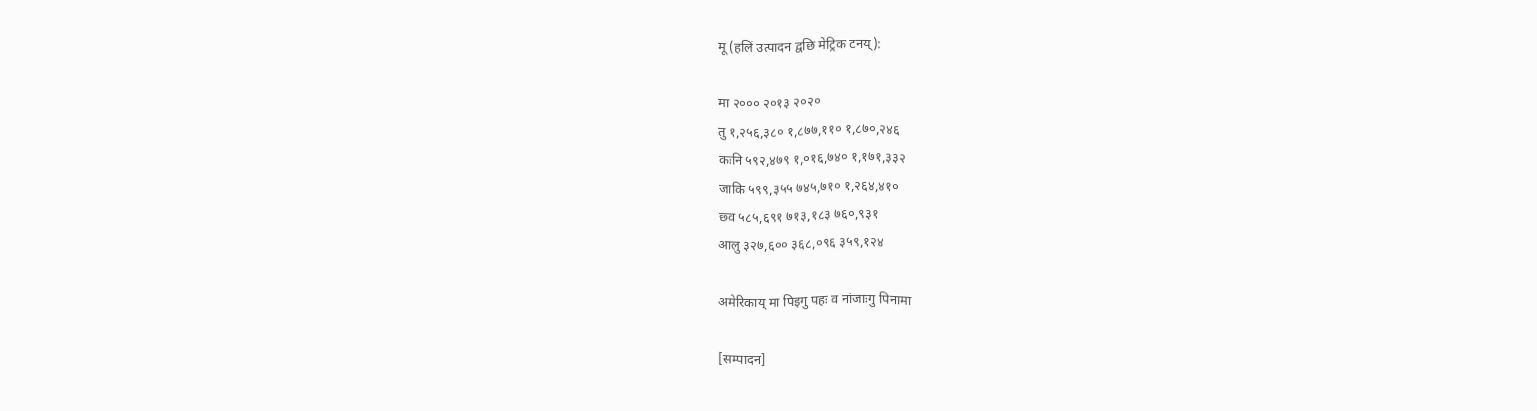मू (हलिं उत्पादन द्वछि मेट्रिक टनय्):

मा २००० २०१३ २०२०
तु १,२५६,३८० १,८७७,११० १,८७०,२४६
कःनि ५९२,४७९ १,०१६,७४० १,१७१,३३२
जाकि ५९९,३५५ ७४५,७१० १,२६४,४१०
छ्‍व ५८५,६९१ ७१३,१८३ ७६०,९३१
आलु ३२७,६०० ३६८,०९६ ३५९,१२४

अमेरिकाय् मा पिइगु पहः व नांजाःगु पिनामा

[सम्पादन]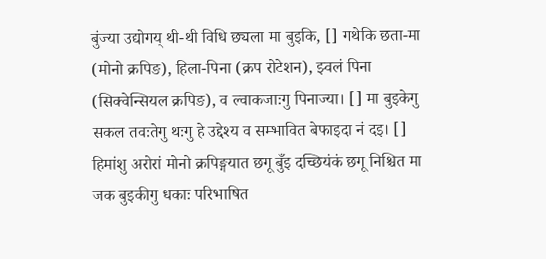बुंज्या उद्योगय् थी-थी विधि छ्यला मा बुइकि, [] गथेकि छता-मा (मोनो क्रपिङ), हिला-पिना (क्रप रोटेशन), झ्वलं पिना (सिक्वेन्सियल क्रपिङ), व ल्वाकजाःगु पिनाज्या। [] मा बुइकेगु सकल तवःतेगु थःगु हे उद्देश्य व सम्भावित बेफाइदा नं दइ। [] हिमांशु अरोरां मोनो क्रपिङ्गयात छगू बुँइ दच्छियंकं छगू निश्चित मा जक बुइकीगु धकाः परिभाषित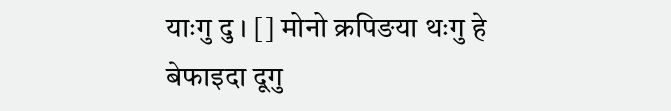याःगु दु । [] मोनो क्रपिङया थःगु हे बेफाइदा दूगु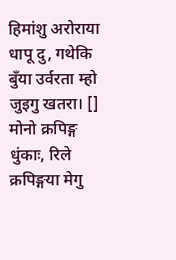हिमांशु अरोराया धापू दु, गथेकि बुँया उर्वरता म्हो जुइगु खतरा। [] मोनो क्रपिङ्ग धुंकाः, रिले क्रपिङ्गया मेगु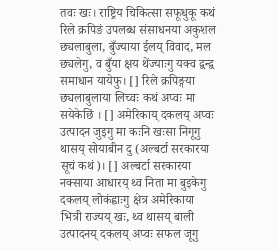तवः खः। राष्ट्रिय चिकित्सा सफूधुकू कथं रिले क्रपिङं उपलब्ध संसाधनया अकुशल छ्यलाबुला, बुँज्याया ईलय् विवाद, मल छ्यलेगु, व बुँया क्षय थेंज्याःगु यक्व द्वन्द्व समाधान यायेफु। [] रिले क्रपिङ्गया छ्यलाबुलाया लिच्वः कथं अप्वः मा सयेकेछिं । [] अमेरिकाय् दकलय् अप्वः उत्पादन जुइगु मा कःनि खःसा निगूगु थासय् सोयाबीन दु (अल्बर्टा सरकारया सूचं कथं)। [] अल्बर्टा सरकारया नक्साया आधारय् थ्व निता मा बुइकेगु दकलय् लोकंह्वाःगु क्षेत्र अमेरिकाया भित्री राज्यय् खः, थ्व थासय् बाली उत्पादनय् दकलय् अप्वः सफल जूगु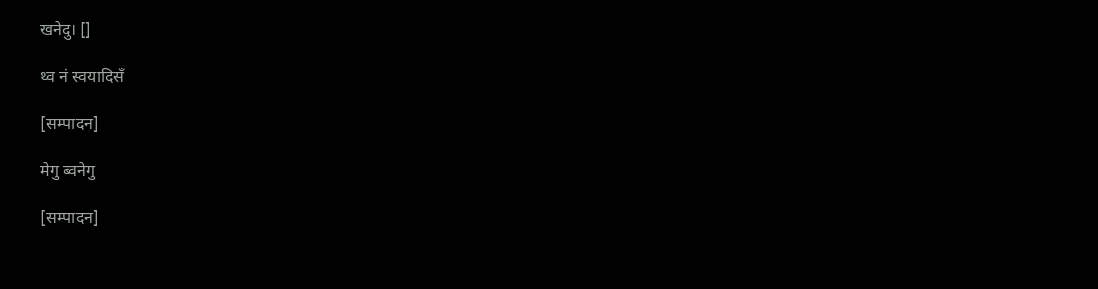खनेदु। []

थ्व नं स्वयादिसँ

[सम्पादन]

मेगु ब्वनेगु

[सम्पादन]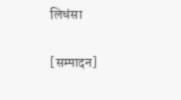लिधंसा

[सम्पादन]